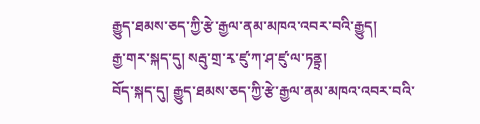རྒྱུད་ཐམས་ཅད་ཀྱི་རྩེ་རྒྱལ་ནམ་མཁའ་འབར་བའི་རྒྱུད།
རྒྱ་གར་སྐད་དུ། སརྦུ་གྲ་རྭ་ཛུ་ཀ་ཤ་ཛུ་ལ་ཏནྟྲ།
བོད་སྐད་དུ། རྒྱུད་ཐམས་ཅད་ཀྱི་རྩེ་རྒྱལ་ནམ་མཁའ་འབར་བའི་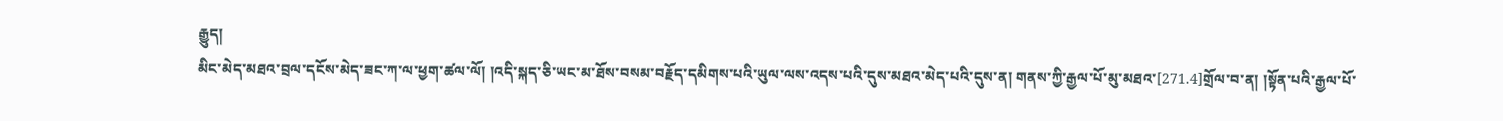རྒྱུད།
མིང་མེད་མཐའ་བྲལ་དངོས་མེད་ཟང་ཀ་ལ་ཕྱག་ཚལ་ལོ། །འདི་སྐད་ཅི་ཡང་མ་ཐོས་བསམ་བརྗོད་དམིགས་པའི་ཡུལ་ལས་འདས་པའི་དུས་མཐའ་མེད་པའི་དུས་ན། གནས་ཀྱི་རྒྱལ་པོ་མུ་མཐའ་[271.4]གྲོལ་བ་ན། །སྟོན་པའི་རྒྱལ་པོ་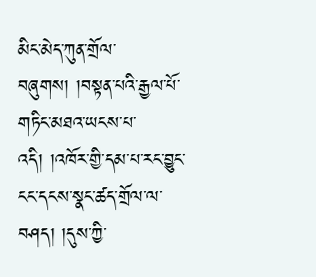མིང་མེད་ཀུན་གྲོལ་བཞུགས། །བསྟན་པའི་རྒྱལ་པོ་གཏིང་མཐའ་ཡངས་པ་འདི། །འཁོར་གྱི་དམ་པ་རང་བྱུང་ངང་དངས་སྣང་ཚད་གྲོལ་ལ་བཤད། །དུས་ཀྱི་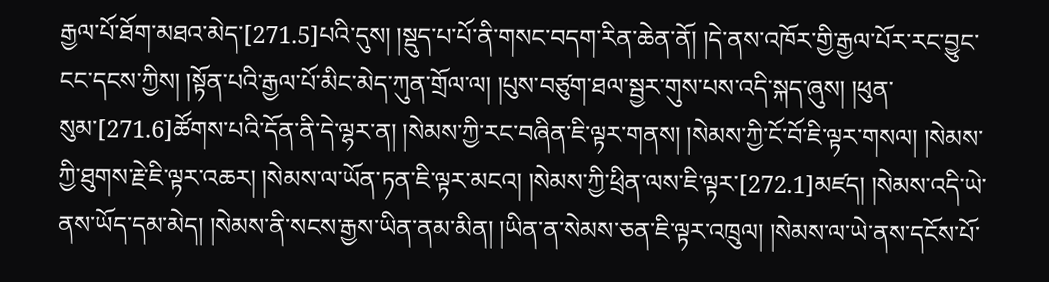རྒྱལ་པོ་ཐོག་མཐའ་མེད་[271.5]པའི་དུས། །སྡུད་པ་པོ་ནི་གསང་བདག་རིན་ཆེན་ནོ། །དེ་ནས་འཁོར་གྱི་རྒྱལ་པོར་རང་བྱུང་ངང་དངས་ཀྱིས། །སྟོན་པའི་རྒྱལ་པོ་མིང་མེད་ཀུན་གྲོལ་ལ། །པུས་བཙུག་ཐལ་སྦྱར་གུས་པས་འདི་སྐད་ཞུས། །ཕུན་སུམ་[271.6]ཚོགས་པའི་དོན་ནི་དེ་ལྷར་ན། །སེམས་ཀྱི་རང་བཞིན་ཇི་ལྟར་གནས། །སེམས་ཀྱི་ངོ་བོ་ཇི་ལྟར་གསལ། །སེམས་ཀྱི་ཐུགས་རྗེ་ཇི་ལྟར་འཆར། །སེམས་ལ་ཡོན་ཏན་ཇི་ལྟར་མངའ། །སེམས་ཀྱི་ཕྲིན་ལས་ཇི་ལྟར་[272.1]མཛད། །སེམས་འདི་ཡེ་ནས་ཡོད་དམ་མེད། །སེམས་ནི་སངས་རྒྱས་ཡིན་ནམ་མིན། །ཡིན་ན་སེམས་ཅན་ཇི་ལྟར་འཁྲུལ། །སེམས་ལ་ཡེ་ནས་དངོས་པོ་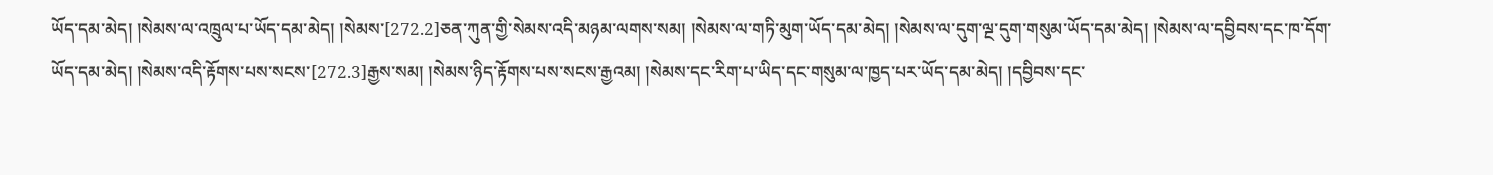ཡོད་དམ་མེད། །སེམས་ལ་འཁྲུལ་པ་ཡོད་དམ་མེད། །སེམས་[272.2]ཅན་ཀུན་གྱི་སེམས་འདི་མཉམ་ལགས་སམ། །སེམས་ལ་གཏི་མུག་ཡོད་དམ་མེད། །སེམས་ལ་དུག་ལྔ་དུག་གསུམ་ཡོད་དམ་མེད། །སེམས་ལ་དབྱིབས་དང་ཁ་དོག་ཡོད་དམ་མེད། །སེམས་འདི་རྟོགས་པས་སངས་[272.3]རྒྱས་སམ། །སེམས་ཉིད་རྟོགས་པས་སངས་རྒྱའམ། །སེམས་དང་རིག་པ་ཡིད་དང་གསུམ་ལ་ཁྱད་པར་ཡོད་དམ་མེད། །དབྱིབས་དང་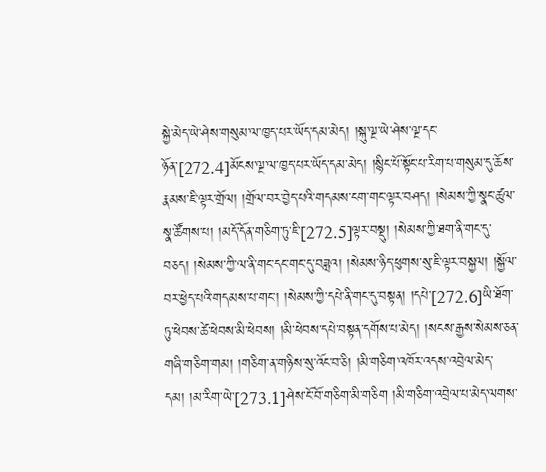སྐྱེ་མེད་ཡེ་ཤེས་གསུམ་ལ་ཁྱད་པར་ཡོད་དམ་མེད། །སྐུ་ལྔ་ཡེ་ཤེས་ལྔ་དང་ཉོན་[272.4]མོངས་ལྔ་ལ་ཁྱད་པར་ཡོད་དམ་མེད། །སྙིང་པོ་སྟོང་པ་རིག་པ་གསུམ་དུ་ཆོས་རྣམས་ཇི་ལྟར་གྲོལ། །གྲོལ་བར་བྱེད་པའི་གདམས་ངག་གང་ལྟར་བཤད། །སེམས་ཀྱི་སྣང་ཚུལ་སྣ་ཚོགས་པ། །མདོ་དོན་གཅིག་ཏུ་ཇི་[272.5]ལྟར་བསྡུ། །སེམས་ཀྱི་ཐག་ནི་གང་དུ་བཅད། །སེམས་ཀྱི་ལ་ནི་གང་དང་གང་དུ་བཟླའ། །སེམས་ཉིད་ཕུགས་སུ་ཇི་ལྟར་བསྐྱལ། །སྐྱོལ་བར་ཕྱེད་པའི་གདམས་པ་གང་། །སེམས་ཀྱི་དཔེ་ནི་གང་དུ་བསྟན། །དཔེ་[272.6]ཡི་ཐོག་ཏུ་ཕེབས་ཚེ་ཕེབས་མི་ཕེབས། །མི་ཕེབས་དཔེ་བསྟན་དགོས་པ་མེད། །སངས་རྒྱས་སེམས་ཅན་གཞི་གཅིག་གམ། །གཅིག་ན་གཉིས་སུ་འོང་བ་ཅི། །མི་གཅིག་འཁོར་འདས་འབྲེལ་མེད་དམ། །མ་རིག་ཡེ་[273.1]ཤེས་ངོ་བོ་གཅིག་མི་གཅིག །མི་གཅིག་འབྲེལ་པ་མེད་ལགས་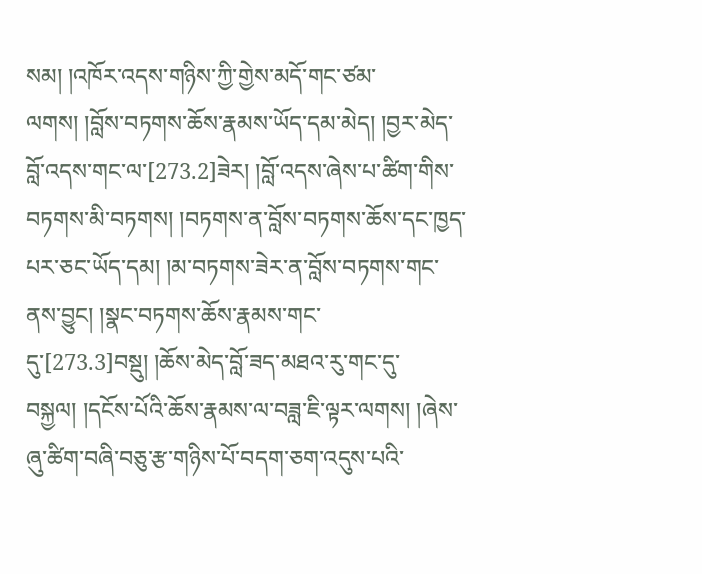སམ། །འཁོར་འདས་གཉིས་ཀྱི་གྱེས་མདོ་གང་ཙམ་ལགས། །བློས་བཏགས་ཆོས་རྣམས་ཡོད་དམ་མེད། །བྱར་མེད་བློ་འདས་གང་ལ་[273.2]ཟེར། །བློ་འདས་ཞེས་པ་ཚིག་གིས་བཏགས་མི་བཏགས། །བཏགས་ན་བློས་བཏགས་ཆོས་དང་ཁྱད་པར་ཅང་ཡོད་དམ། །མ་བཏགས་ཟེར་ན་བློས་བཏགས་གང་ནས་བྱུང། །སྣང་བཏགས་ཆོས་རྣམས་གང་དུ་[273.3]བསྡུ། །ཆོས་མེད་བློ་ཟད་མཐའ་རུ་གང་དུ་བསྐྱལ། །དངོས་པོའི་ཆོས་རྣམས་ལ་བཟླ་ཇི་ལྟར་ལགས། །ཞེས་ཞུ་ཚིག་བཞི་བཅུ་རྩ་གཉིས་པོ་བདག་ཅག་འདུས་པའི་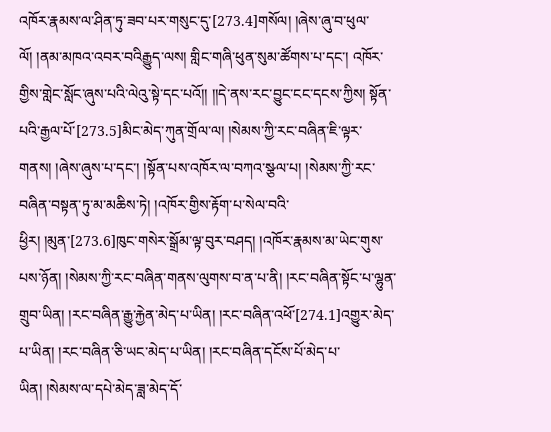འཁོར་རྣམས་ལ་ཤིན་ཏུ་ཟབ་པར་གསུང་དུ་[273.4]གསོལ། །ཞེས་ཞུ་བ་ཕུལ་ལོ། །ནམ་མཁའ་འབར་བའིརྒྱུད་ལས། གླིང་གཞི་ཕུན་སུམ་ཚོགས་པ་དང་། འཁོར་གྱིས་གླེང་སློང་ཞུས་པའི་ལེའུ་སྟེ་དང་པའོ།། །།དེ་ནས་རང་བྱུང་ངང་དངས་ཀྱིས། སྟོན་པའི་རྒྱལ་པོ་[273.5]མིང་མེད་ཀུན་གྲོལ་ལ། །སེམས་ཀྱི་རང་བཞིན་ཇི་ལྟར་གནས། །ཞེས་ཞུས་པ་དང་། །སྟོན་པས་འཁོར་ལ་བཀའ་སྩལ་པ། །སེམས་ཀྱི་རང་བཞིན་བསྟན་ཏུ་མ་མཆིས་ཏེ། །འཁོར་གྱིས་རྟོག་པ་སེལ་བའི་ཕྱིར། །མུན་[273.6]ཁུང་གསེར་སྒྲོམ་ལྟ་བུར་བཤད། །འཁོར་རྣམས་མ་ཡེང་གུས་པས་ཉོན། །སེམས་ཀྱི་རང་བཞིན་གནས་ལུགས་བ་ན་པ་ནི། །རང་བཞིན་སྟོང་པ་ལྷུན་གྲུབ་ཡིན། །རང་བཞིན་རྒྱུ་རྐྱེན་མེད་པ་ཡིན། །རང་བཞིན་འཕོ་[274.1]འགྱུར་མེད་པ་ཡིན། །རང་བཞིན་ཅི་ཡང་མེད་པ་ཡིན། །རང་བཞིན་དངོས་པོ་མེད་པ་ཡིན། །སེམས་ལ་དཔེ་མེད་ཟླ་མེད་དོ་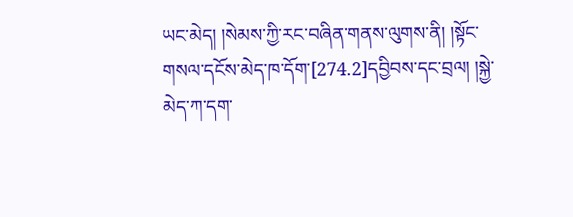ཡང་མེད། །སེམས་ཀྱི་རང་བཞིན་གནས་ལུགས་ནི། །སྟོང་གསལ་དངོས་མེད་ཁ་དོག་[274.2]དབྱིབས་དང་བྲལ། །སྐྱེ་མེད་ཀ་དག་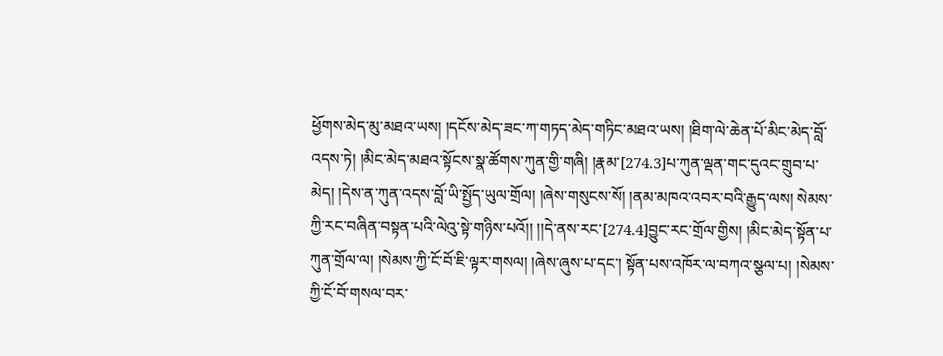ཕྱོགས་མེད་མུ་མཐའ་ཡས། །དངོས་མེད་ཟང་ཀ་གཏད་མེད་གཏིང་མཐའ་ཡས། །ཐིག་ལེ་ཆེན་པོ་མིང་མེད་བློ་འདས་ཏེ། །མིང་མེད་མཐའ་སྟོངས་སྣ་ཚོགས་ཀུན་གྱི་གཞི། །རྣམ་[274.3]པ་ཀུན་ལྡན་གང་དུའང་གྲུབ་པ་མེད། །དེས་ན་ཀུན་འདས་བློ་ཡི་སྤྱོད་ཡུལ་གྲོལ། །ཞེས་གསུངས་སོ། །ནམ་མཁའ་འབར་བའི་རྒྱུད་ལས། སེམས་ཀྱི་རང་བཞིན་བསྟན་པའི་ལེའུ་སྟེ་གཉིས་པའོ།། །།དེ་ནས་རང་[274.4]བྱུང་རང་གྲོལ་གྱིས། །མིང་མེད་སྟོན་པ་ཀུན་གྲོལ་ལ། །སེམས་ཀྱི་ངོ་བོ་ཇི་ལྟར་གསལ། །ཞེས་ཞུས་པ་དང་། སྟོན་པས་འཁོར་ལ་བཀའ་སྩལ་པ། །སེམས་ཀྱི་ངོ་བོ་གསལ་བར་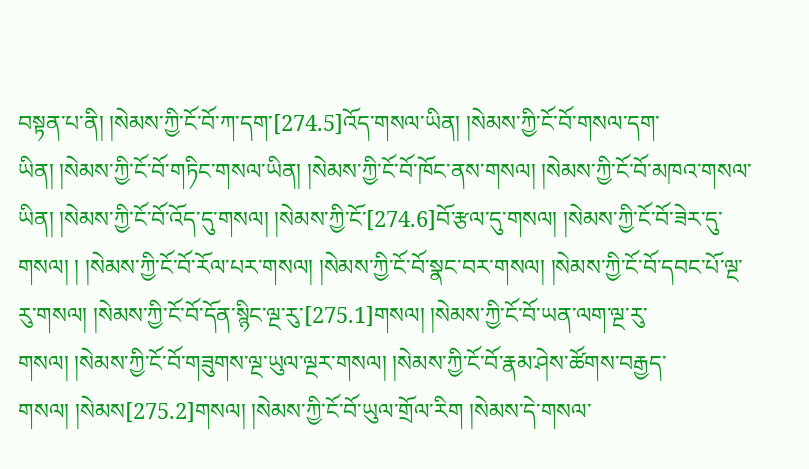བསྟན་པ་ནི། །སེམས་ཀྱི་ངོ་བོ་ཀ་དག་[274.5]འོད་གསལ་ཡིན། །སེམས་ཀྱི་ངོ་བོ་གསལ་དག་ཡིན། །སེམས་ཀྱི་ངོ་བོ་གཏིང་གསལ་ཡིན། །སེམས་ཀྱི་ངོ་བོ་ཁོང་ནས་གསལ། །སེམས་ཀྱི་ངོ་བོ་མཁའ་གསལ་ཡིན། །སེམས་ཀྱི་ངོ་བོ་འོད་དུ་གསལ། །སེམས་ཀྱི་ངོ་[274.6]བོ་རྩལ་དུ་གསལ། །སེམས་ཀྱི་ངོ་བོ་ཟེར་དུ་གསལ། ། །སེམས་ཀྱི་ངོ་བོ་རོལ་པར་གསལ། །སེམས་ཀྱི་ངོ་བོ་སྣང་བར་གསལ། །སེམས་ཀྱི་ངོ་བོ་དབང་པོ་ལྔ་རུ་གསལ། །སེམས་ཀྱི་ངོ་བོ་དོན་སྙིང་ལྔ་རུ་[275.1]གསལ། །སེམས་ཀྱི་ངོ་བོ་ཡན་ལག་ལྔ་རུ་གསལ། །སེམས་ཀྱི་ངོ་བོ་གཟུགས་ལྔ་ཡུལ་ལྔར་གསལ། །སེམས་ཀྱི་ངོ་བོ་རྣམ་ཤེས་ཚོགས་བརྒྱད་གསལ། །སེམས[275.2]གསལ། །སེམས་ཀྱི་ངོ་བོ་ཡུལ་གྲོལ་རིག །སེམས་དེ་གསལ་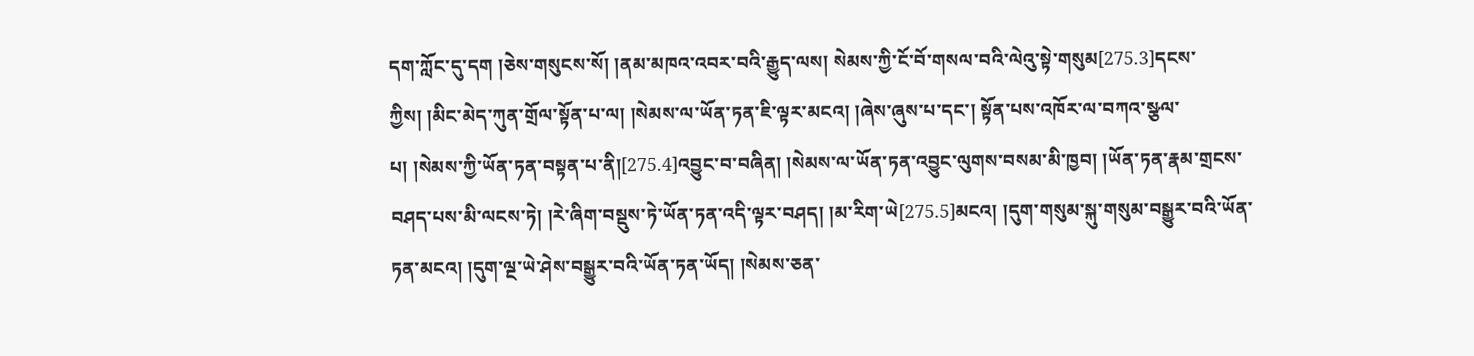དག་ཀློང་དུ་དག །ཅེས་གསུངས་སོ། །ནམ་མཁའ་འབར་བའི་རྒྱུད་ལས། སེམས་ཀྱི་ངོ་བོ་གསལ་བའི་ལེའུ་སྟེ་གསུམ[275.3]དངས་ཀྱིས། །མིང་མེད་ཀུན་གྲོལ་སྟོན་པ་ལ། །སེམས་ལ་ཡོན་ཏན་ཇི་ལྟར་མངའ། །ཞེས་ཞུས་པ་དང་། སྟོན་པས་འཁོར་ལ་བཀའ་སྩལ་པ། །སེམས་ཀྱི་ཡོན་ཏན་བསྟན་པ་ནི།[275.4]འབྱུང་བ་བཞིན། །སེམས་ལ་ཡོན་ཏན་འབྱུང་ལུགས་བསམ་མི་ཁྱབ། །ཡོན་ཏན་རྣམ་གྲངས་བཤད་པས་མི་ལངས་ཏེ། །རེ་ཞིག་བསྡུས་ཏེ་ཡོན་ཏན་འདི་ལྟར་བཤད། །མ་རིག་ཡེ[275.5]མངའ། །དུག་གསུམ་སྐུ་གསུམ་བསྒྱུར་བའི་ཡོན་ཏན་མངའ། །དུག་ལྔ་ཡེ་ཤེས་བསྒྱུར་བའི་ཡོན་ཏན་ཡོད། །སེམས་ཅན་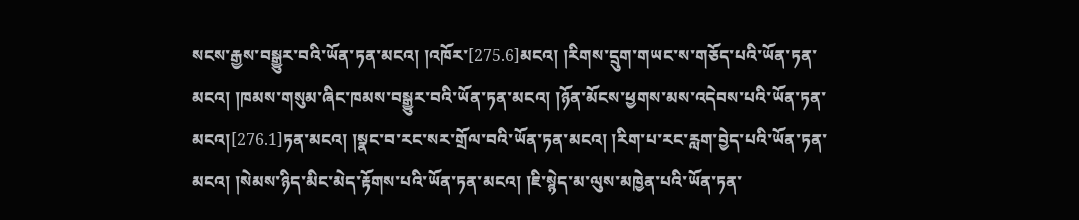སངས་རྒྱས་བསྒྱུར་བའི་ཡོན་ཏན་མངའ། །འཁོར་[275.6]མངའ། །རིགས་དྲུག་གཡང་ས་གཅོད་པའི་ཡོན་ཏན་མངའ། །ཁམས་གསུམ་ཞིང་ཁམས་བསྒྱུར་བའི་ཡོན་ཏན་མངའ། །ཉོན་མོངས་ཕྱགས་མས་འདེབས་པའི་ཡོན་ཏན་མངའ།[276.1]ཏན་མངའ། །སྣང་བ་རང་སར་གྲོལ་བའི་ཡོན་ཏན་མངའ། །རིག་པ་རང་རླག་བྱེད་པའི་ཡོན་ཏན་མངའ། །སེམས་ཉིད་མིང་མེད་རྟོགས་པའི་ཡོན་ཏན་མངའ། །ཇི་སྙེད་མ་ལུས་མཁྱེན་པའི་ཡོན་ཏན་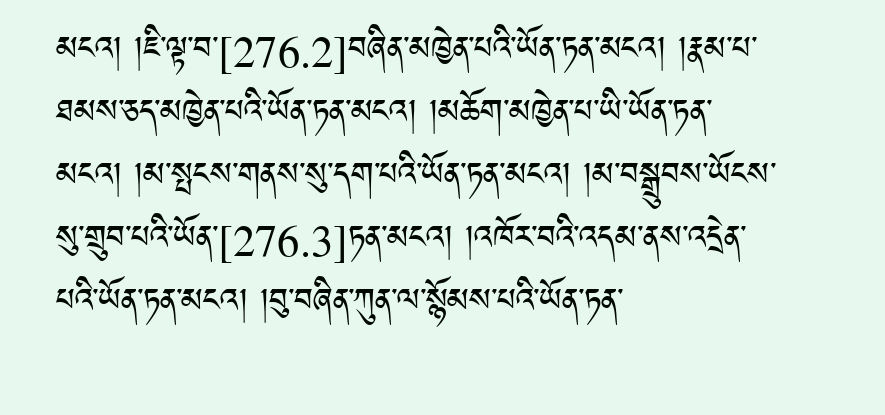མངའ། །ཇི་ལྟ་བ་[276.2]བཞིན་མཁྱེན་པའི་ཡོན་ཏན་མངའ། །རྣམ་པ་ཐམས་ཅད་མཁྱེན་པའི་ཡོན་ཏན་མངའ། །མཆོག་མཁྱེན་པ་ཡི་ཡོན་ཏན་མངའ། །མ་སྤངས་གནས་སུ་དག་པའི་ཡོན་ཏན་མངའ། །མ་བསྒྲུབས་ཡོངས་སུ་གྲུབ་པའི་ཡོན་[276.3]ཏན་མངའ། །འཁོར་བའི་འདམ་ནས་འདྲེན་པའི་ཡོན་ཏན་མངའ། །བུ་བཞིན་ཀུན་ལ་སྙོམས་པའི་ཡོན་ཏན་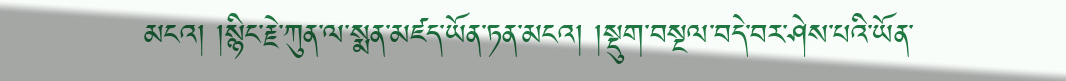མངའ། །སྙིང་རྗེ་ཀུན་ལ་སྨན་མཛད་ཡོན་ཏན་མངའ། །སྡུག་བསྔལ་བདེ་བར་ཤེས་པའི་ཡོན་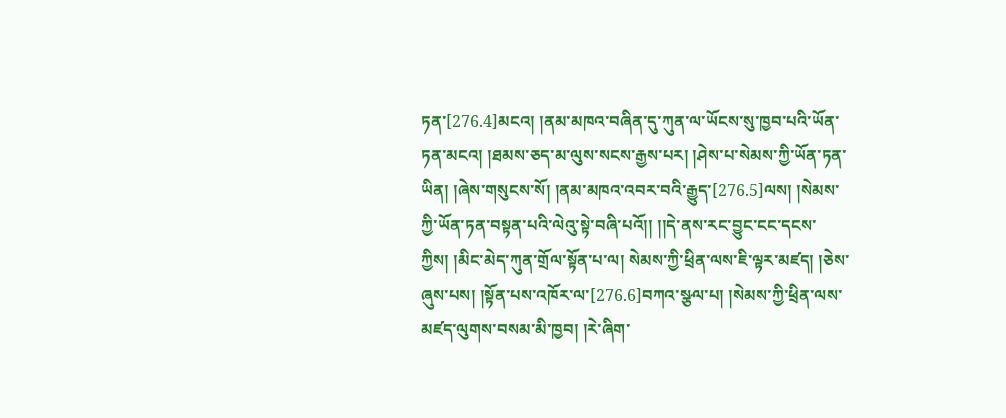ཏན་[276.4]མངའ། །ནམ་མཁའ་བཞིན་དུ་ཀུན་ལ་ཡོངས་སུ་ཁྱབ་པའི་ཡོན་ཏན་མངའ། །ཐམས་ཅད་མ་ལུས་སངས་རྒྱས་པར། །ཤེས་པ་སེམས་ཀྱི་ཡོན་ཏན་ཡིན། །ཞེས་གསུངས་སོ། །ནམ་མཁའ་འབར་བའི་རྒྱུད་[276.5]ལས། །སེམས་ཀྱི་ཡོན་ཏན་བསྟན་པའི་ལེའུ་སྟེ་བཞི་པའོ།། །།དེ་ནས་རང་བྱུང་ངང་དངས་ཀྱིས། །མིང་མེད་ཀུན་གྲོལ་སྟོན་པ་ལ། སེམས་ཀྱི་ཕྲིན་ལས་ཇི་ལྟར་མཛད། །ཅེས་ཞུས་པས། །སྟོན་པས་འཁོར་ལ་[276.6]བཀའ་སྩལ་པ། །སེམས་ཀྱི་ཕྲིན་ལས་མཛད་ལུགས་བསམ་མི་ཁྱབ། །རེ་ཞིག་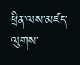ཕྲིན་ལས་མཛད་ལུགས་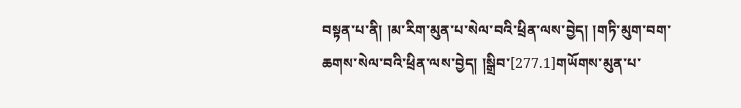བསྟན་པ་ནི། །མ་རིག་མུན་པ་སེལ་བའི་ཕྲིན་ལས་བྱེད། །གཏི་མུག་བག་ཆགས་སེལ་བའི་ཕྲིན་ལས་བྱེད། །སྒྲིབ་[277.1]གཡོགས་མུན་པ་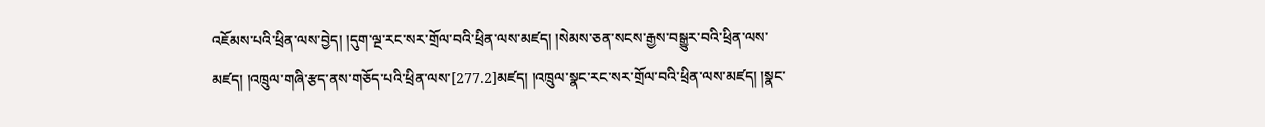འཇོམས་པའི་ཕྲིན་ལས་བྱེད། །དུག་ལྔ་རང་སར་གྲོལ་བའི་ཕྲིན་ལས་མཛད། །སེམས་ཅན་སངས་རྒྱས་བསྒྱུར་བའི་ཕྲིན་ལས་མཛད། །འཁྲུལ་གཞི་རྩད་ནས་གཅོད་པའི་ཕྲིན་ལས་[277.2]མཛད། །འཁྲུལ་སྣང་རང་སར་གྲོལ་བའི་ཕྲིན་ལས་མཛད། །སྣང་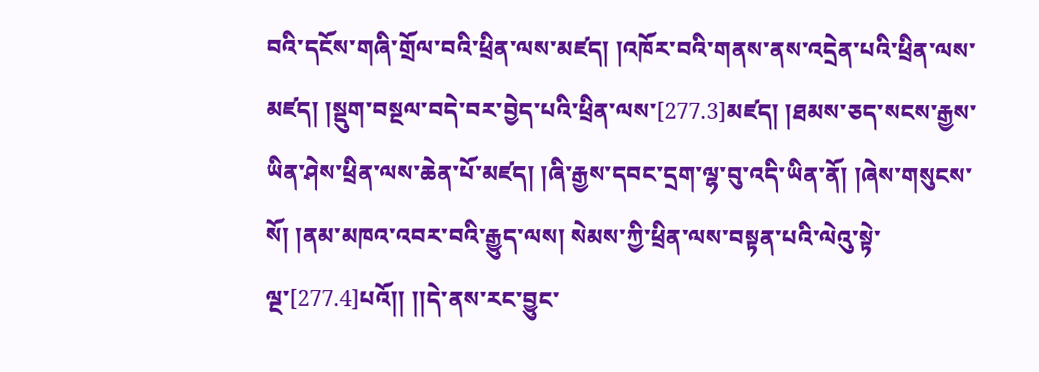བའི་དངོས་གཞི་གྲོལ་བའི་ཕྲིན་ལས་མཛད། །འཁོར་བའི་གནས་ནས་འདྲེན་པའི་ཕྲིན་ལས་མཛད། །སྡུག་བསྔལ་བདེ་བར་བྱེད་པའི་ཕྲིན་ལས་[277.3]མཛད། །ཐམས་ཅད་སངས་རྒྱས་ཡིན་ཤེས་ཕྲིན་ལས་ཆེན་པོ་མཛད། །ཞི་རྒྱས་དབང་དྲག་ལྷ་བུ་འདི་ཡིན་ནོ། །ཞེས་གསུངས་སོ། །ནམ་མཁའ་འབར་བའི་རྒྱུད་ལས། སེམས་ཀྱི་ཕྲིན་ལས་བསྟན་པའི་ལེའུ་སྟེ་ལྔ་[277.4]པའོ།། །།དེ་ནས་རང་བྱུང་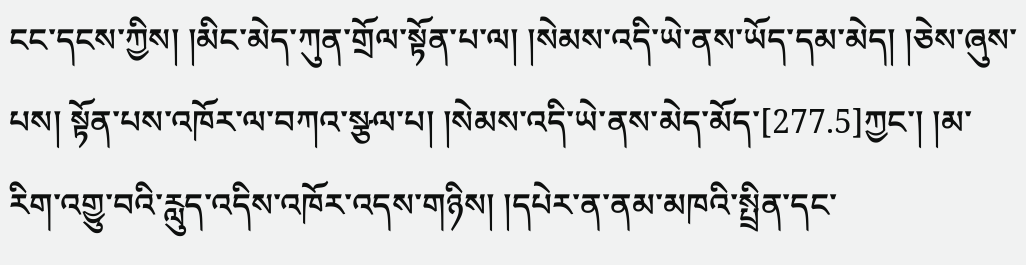ངང་དངས་ཀྱིས། །མིང་མེད་ཀུན་གྲོལ་སྟོན་པ་ལ། །སེམས་འདི་ཡེ་ནས་ཡོད་དམ་མེད། །ཅེས་ཞུས་པས། སྟོན་པས་འཁོར་ལ་བཀའ་སྩལ་པ། །སེམས་འདི་ཡེ་ནས་མེད་མོད་[277.5]ཀྱང་། །མ་རིག་འགྱུ་བའི་རླུད་འདིས་འཁོར་འདས་གཉིས། །དཔེར་ན་ནམ་མཁའི་སྤྲིན་དང་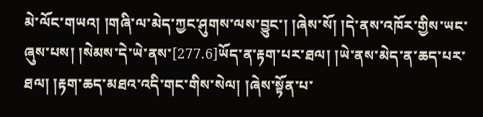མེ་ལོང་གཡའ། །གཞི་ལ་མེད་ཀྱང་ཤུགས་ལས་བྱུང་། །ཞེས་སོ། །དེ་ནས་འཁོར་གྱིས་ཡང་ཞུས་པས། །སེམས་དེ་ཡེ་ནས་[277.6]ཡོད་ན་རྟག་པར་ཐལ། །ཡེ་ནས་མེད་ན་ཆད་པར་ཐལ། །རྟག་ཆད་མཐའ་འདི་གང་གིས་སེལ། །ཞེས་སྟོན་པ་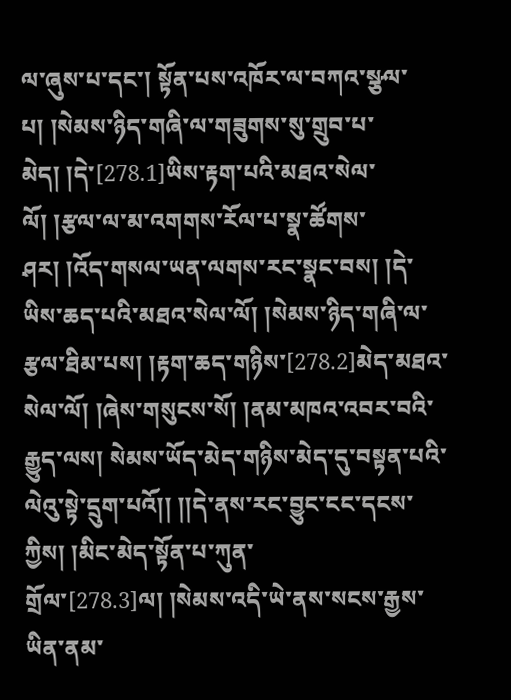ལ་ཞུས་པ་དང་། སྟོན་པས་འཁོར་ལ་བཀའ་སྩལ་པ། །སེམས་ཉིད་གཞི་ལ་གཟུགས་སུ་གྲུབ་པ་མེད། །དེ་[278.1]ཡིས་རྟག་པའི་མཐའ་སེལ་ལོ། །རྩལ་ལ་མ་འགགས་རོལ་པ་སྣ་ཚོགས་ཤར། །འོད་གསལ་ཡན་ལགས་རང་སྣང་བས། །དེ་ཡིས་ཆད་པའི་མཐའ་སེལ་ལོ། །སེམས་ཉིད་གཞི་ལ་རྩལ་ཐིམ་པས། །རྟག་ཆད་གཉིས་[278.2]མེད་མཐའ་སེལ་ལོ། །ཞེས་གསུངས་སོ། །ནམ་མཁའ་འབར་བའི་རྒྱུད་ལས། སེམས་ཡོད་མེད་གཉིས་མེད་དུ་བསྟན་པའི་ལེའུ་སྟེ་དྲུག་པའོ།། །།དེ་ནས་རང་བྱུང་ངང་དངས་ཀྱིས། །མིང་མེད་སྟོན་པ་ཀུན་གྲོལ་[278.3]ལ། །སེམས་འདི་ཡེ་ནས་སངས་རྒྱས་ཡིན་ནམ་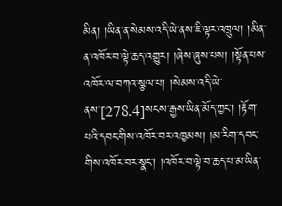མིན། །ཡིན་ན་སེམས་འདི་ཡེ་ནས་ཇི་ལྟར་འཁྲུལ། །མིན་ན་འཁོར་བ་ལྟེ་ཆད་འགྱུར། །ཞེས་ཞུས་པས། །སྟོན་པས་འཁོར་ལ་བཀའ་སྩལ་པ། །སེམས་འདི་ཡེ་ནས་[278.4]སངས་རྒྱས་ཡིན་མོད་ཀྱང་། །རྟོག་པའི་དབང་གིས་འཁོར་བར་འཁྱམས། །མ་རིག་དབང་གིས་འཁོར་བར་སྣང་། །འཁོར་བ་ལྟེ་བ་ཆད་པ་མ་ཡིན་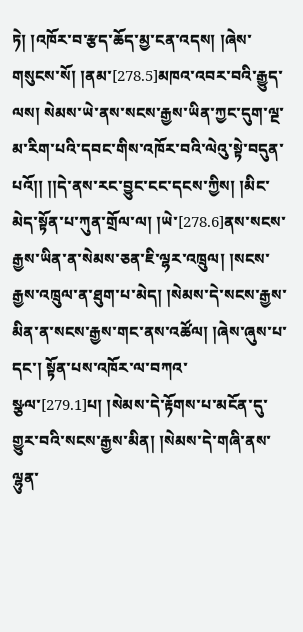ཏེ། །འཁོར་བ་རྩད་ཆོད་མྱ་ངན་འདས། །ཞེས་གསུངས་སོ། །ནམ་[278.5]མཁའ་འབར་བའི་རྒྱུད་ལས། སེམས་ཡེ་ནས་སངས་རྒྱས་ཡིན་ཀྱང་དུག་ལྔ་མ་རིག་པའི་དབང་གིས་འཁོར་བའི་ལེའུ་སྟེ་བདུན་པའོ།། །།དེ་ནས་རང་བྱུང་ངང་དངས་ཀྱིས། །མིང་མེད་སྟོན་པ་ཀུན་གྲོལ་ལ། །ཡེ་[278.6]ནས་སངས་རྒྱས་ཡིན་ན་སེམས་ཅན་ཇི་ལྷར་འཁྲུལ། །སངས་རྒྱས་འཁྲུལ་ན་ཐུག་པ་མེད། །སེམས་དེ་སངས་རྒྱས་མིན་ན་སངས་རྒྱས་གང་ནས་འཚོལ། །ཞེས་ཞུས་པ་དང་། སྟོན་པས་འཁོར་ལ་བཀའ་སྩལ་[279.1]པ། །སེམས་དེ་རྟོགས་པ་མངོན་དུ་གྱུར་བའི་སངས་རྒྱས་མིན། །སེམས་དེ་གཞི་ནས་ལྷུན་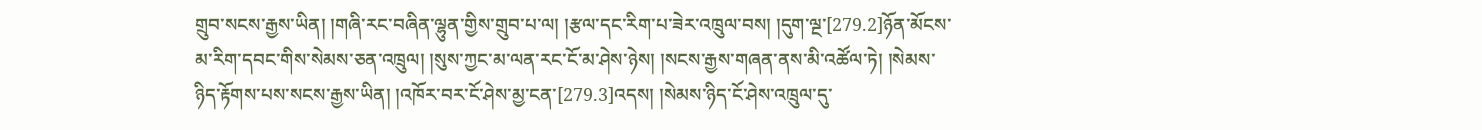གྲུབ་སངས་རྒྱས་ཡིན། །གཞི་རང་བཞིན་ལྷུན་གྱིས་གྲུབ་པ་ལ། །རྩལ་དང་རིག་པ་ཟེར་འཁྲུལ་བས། །དུག་ལྔ་[279.2]ཉོན་མོངས་མ་རིག་དབང་གིས་སེམས་ཅན་འཁྲུལ། །སུས་ཀྱང་མ་ལན་རང་ངོ་མ་ཤེས་ཉེས། །སངས་རྒྱས་གཞན་ནས་མི་འཚོལ་ཏེ། །སེམས་ཉིད་རྟོགས་པས་སངས་རྒྱས་ཡིན། །འཁོར་བར་ངོ་ཤེས་མྱ་ངན་[279.3]འདས། །སེམས་ཉིད་ངོ་ཤེས་འཁྲུལ་དུ་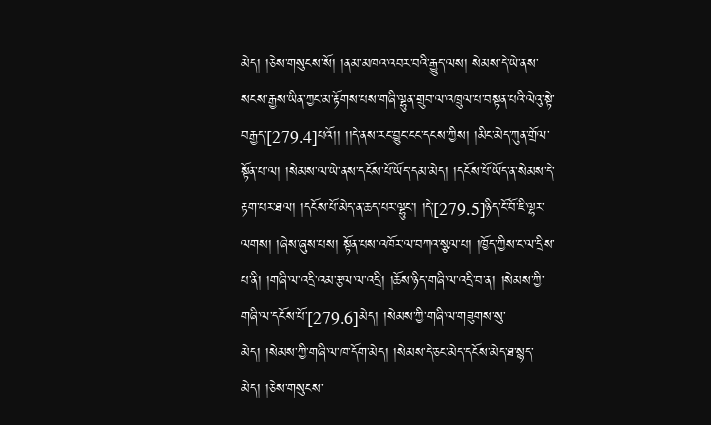མེད། །ཅེས་གསུངས་སོ། །ནམ་མཁའ་འབར་བའི་རྒྱུད་ལས། སེམས་དེ་ཡེ་ནས་སངས་རྒྱས་ཡིན་ཀྱང་མ་རྟོགས་པས་གཞི་ལྷུན་གྲུབ་ལ་འཁྲུལ་པ་བསྟན་པའི་ལེའུ་སྟེ་བརྒྱད་[279.4]པའོ།། །།དེ་ནས་རང་བྱུང་ངང་དངས་ཀྱིས། །མིང་མེད་ཀུན་གྲོལ་སྟོན་པ་ལ། །སེམས་ལ་ཡེ་ནས་དངོས་པོ་ཡོད་དམ་མེད། །དངོས་པོ་ཡོད་ན་སེམས་དེ་རྟག་པར་ཐལ། །དངོས་པོ་མེད་ན་ཆད་པར་ལྷུང་། །དེ་[279.5]ཉིད་ངོ་བོ་ཇི་ལྷར་ལགས། །ཞེས་ཞུས་པས། སྟོན་པས་འཁོར་ལ་བཀའ་སྩལ་པ། །ཁྱོད་ཀྱིས་ང་ལ་དྲིས་པ་ནི། །གཞི་ལ་འདྲི་འམ་རྩལ་ལ་འདྲི། །ཆོས་ཉིད་གཞི་ལ་འདྲི་བ་ན། །སེམས་ཀྱི་གཞི་ལ་དངོས་པོ་[279.6]མེད། །སེམས་ཀྱི་གཞི་ལ་གཟུགས་སུ་མེད། །སེམས་ཀྱི་གཞི་ལ་ཁ་དོག་མེད། །སེམས་དེ་ཅང་མེད་དངོས་མེད་ཐ་སྙད་མེད། །ཅེས་གསུངས་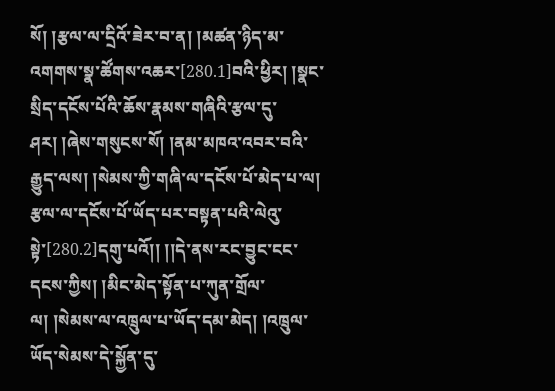སོ། །རྩལ་ལ་དྲིའོ་ཟེར་བ་ན། །མཚན་ཉིད་མ་འགགས་སྣ་ཚོགས་འཆར་[280.1]བའི་ཕྱིར། །སྣང་སྲིད་དངོས་པོའི་ཆོས་རྣམས་གཞིའི་རྩལ་དུ་ཤར། །ཞེས་གསུངས་སོ། །ནམ་མཁའ་འབར་བའི་རྒྱུད་ལས། །སེམས་ཀྱི་གཞི་ལ་དངོས་པོ་མེད་པ་ལ། རྩལ་ལ་དངོས་པོ་ཡོད་པར་བསྟན་པའི་ལེའུ་སྟེ་[280.2]དགུ་པའོ།། །།དེ་ནས་རང་བྱུང་ངང་དངས་ཀྱིས། །མིང་མེད་སྟོན་པ་ཀུན་གྲོལ་ལ། །སེམས་ལ་འཁྲུལ་པ་ཡོད་དམ་མེད། །འཁྲུལ་ཡོད་སེམས་དེ་སྐྱོན་དུ་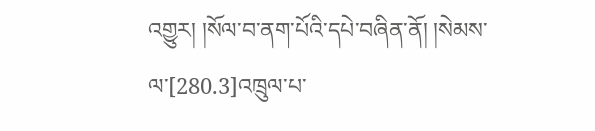འགྱུར། །སོལ་བ་ནག་པོའི་དཔེ་བཞིན་ནོ། །སེམས་ལ་[280.3]འཁྲུལ་པ་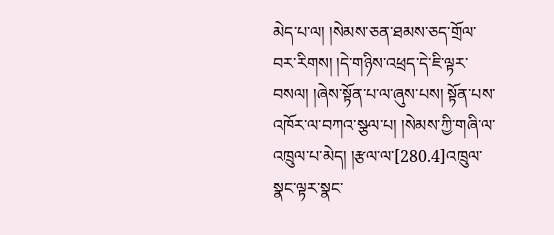མེད་པ་ལ། །སེམས་ཅན་ཐམས་ཅད་གྲོལ་བར་རིགས། །དེ་གཉིས་འཕྲད་དེ་ཇི་ལྟར་བསལ། །ཞེས་སྟོན་པ་ལ་ཞུས་པས། སྟོན་པས་འཁོར་ལ་བཀའ་སྩལ་པ། །སེམས་ཀྱི་གཞི་ལ་འཁྲུལ་པ་མེད། །རྩལ་ལ་[280.4]འཁྲུལ་སྣང་ལྟར་སྣང་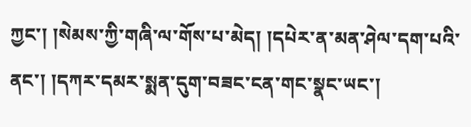ཀྱང་། །སེམས་ཀྱི་གཞི་ལ་གོས་པ་མེད། །དཔེར་ན་མན་ཤེལ་དག་པའི་ནང་། །དཀར་དམར་སྨན་དུག་བཟང་ངན་གང་སྣང་ཡང་།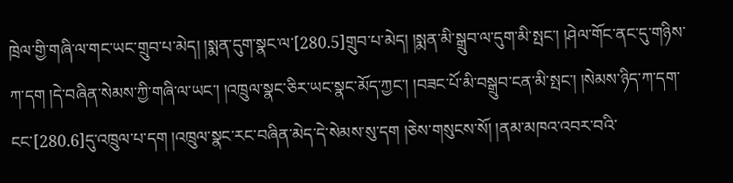ཁྲེལ་གྱི་གཞི་ལ་གང་ཡང་གྲུབ་པ་མེད། །སྨན་དུག་སྣང་ལ་[280.5]གྲུབ་པ་མེད། །སྨན་མི་སྒྲུབ་ལ་དུག་མི་སྤང་། །ཤེལ་གོང་ནང་དུ་གཉིས་ཀ་དག །དེ་བཞིན་སེམས་ཀྱི་གཞི་ལ་ཡང་། །འཁྲུལ་སྣང་ཅིར་ཡང་སྣང་མོད་ཀྱང་། །བཟང་པོ་མི་བསྒྲུབ་ངན་མི་སྤང་། །སེམས་ཉིད་ཀ་དག་ངང་[280.6]དུ་འཁྲུལ་པ་དག །འཁྲུལ་སྣང་རང་བཞིན་མེད་དེ་སེམས་སུ་དག །ཅེས་གསུངས་སོ། །ནམ་མཁའ་འབར་བའི་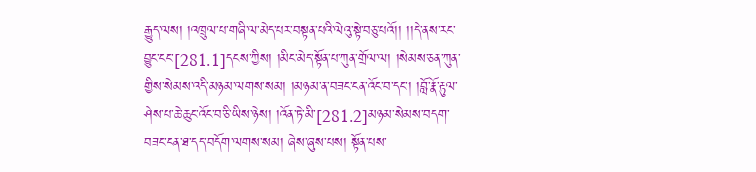རྒྱུད་ལས། །འཁྲུལ་པ་གཞི་ལ་མེད་པར་བསྟན་པའི་ལེའུ་སྟེ་བཅུ་པའོ།། །།དེ་ནས་རང་བྱུང་ངང་[281.1]དངས་ཀྱིས། །མིང་མེད་སྟོན་པ་ཀུན་གྲོལ་ལ། །སེམས་ཅན་ཀུན་གྱིས་སེམས་འདི་མཉམ་ལགས་སམ། །མཉམ་ན་བཟང་ངན་འོང་བ་དང་། །བློ་རྣོ་རྟུལ་ཤེས་པ་ཆེ་ཆུང་འོང་བ་ཅི་ཡིས་ཉེས། །འོན་ཏེ་མི་[281.2]མཉམ་སེམས་བདག་བཟང་ངན་ཐ་དད་བདོག་ལགས་སམ། ཞེས་ཞུས་པས། སྟོན་པས་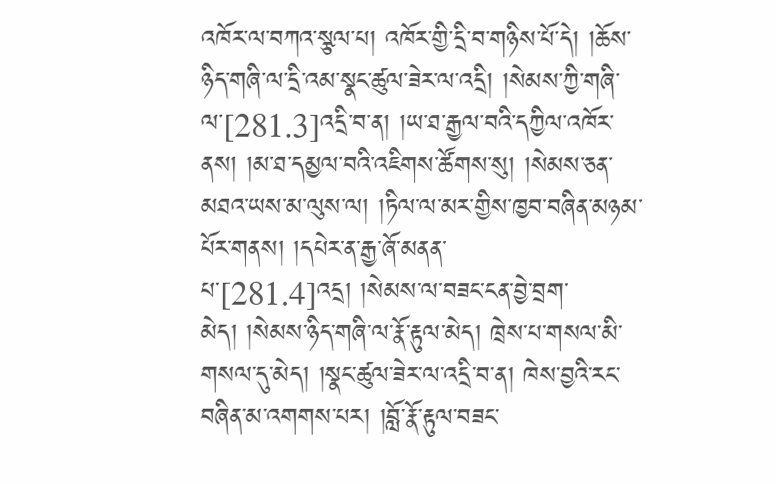འཁོར་ལ་བཀའ་སྩལ་པ། འཁོར་གྱི་དྲི་བ་གཉིས་པོ་དེ། །ཆོས་ཉིད་གཞི་ལ་དྲི་འམ་སྣང་ཚུལ་ཟེར་ལ་འདྲི། །སེམས་ཀྱི་གཞི་ལ་[281.3]འདྲི་བ་ན། །ཡ་ཐ་རྒྱལ་བའི་དཀྱིལ་འཁོར་ནས། །མ་ཐ་དམྱལ་བའི་འཇིགས་ཚོགས་སུ། །སེམས་ཅན་མཐའ་ཡས་མ་ལུས་ལ། །ཏིལ་ལ་མར་གྱིས་ཁྱབ་བཞིན་མཉམ་པོར་གནས། །དཔེར་ན་རྒྱ་ཞོ་མནན་པ་[281.4]འདྲ། །སེམས་ལ་བཟང་ངན་བྱེ་བྲག་མེད། །སེམས་ཉིད་གཞི་ལ་རྣོ་རྟུལ་མེད། ཁྲེས་པ་གསལ་མི་གསལ་དུ་མེད། །སྣང་ཚུལ་ཟེར་ལ་འདྲི་བ་ན། ཁེས་བྱའི་རང་བཞིན་མ་འགགས་པར། །བློ་རྣོ་རྟུལ་བཟང་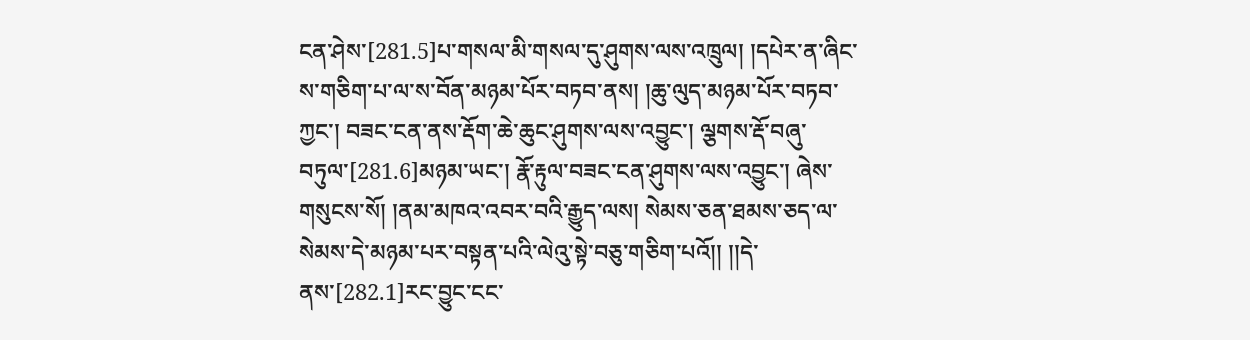ངན་ཤེས་[281.5]པ་གསལ་མི་གསལ་དུ་ཤུགས་ལས་འཁྲུལ། །དཔེར་ན་ཞིང་ས་གཅིག་པ་ལ་ས་བོན་མཉམ་པོར་བཏབ་ནས། །ཆུ་ལུད་མཉམ་པོར་བཏབ་ཀྱང་། བཟང་ངན་ནས་རྡོག་ཆེ་ཆུང་ཤུགས་ལས་འབྱུང་། ལྕགས་རྡོ་བཞུ་བཏུལ་[281.6]མཉམ་ཡང་། རྣོ་རྟུལ་བཟང་ངན་ཤུགས་ལས་འབྱུང་། ཞེས་གསུངས་སོ། །ནམ་མཁའ་འབར་བའི་རྒྱུད་ལས། སེམས་ཅན་ཐམས་ཅད་ལ་སེམས་དེ་མཉམ་པར་བསྟན་པའི་ལེའུ་སྟེ་བཅུ་གཅིག་པའོ།། །།དེ་ནས་[282.1]རང་བྱུང་ངང་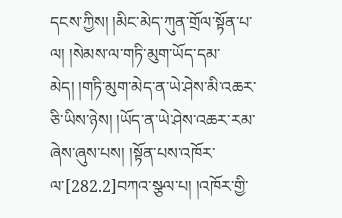དངས་ཀྱིས། །མིང་མེད་ཀུན་གྲོལ་སྟོན་པ་ལ། །སེམས་ལ་གཏི་མུག་ཡོད་དམ་མེད། །གཏི་མུག་མེད་ན་ཡེ་ཤེས་མི་འཆར་ཅི་ཡིས་ཉེས། །ཡོད་ན་ཡེ་ཤེས་འཆར་རམ་ཞེས་ཞུས་པས། །སྟོན་པས་འཁོར་ལ་[282.2]བཀའ་སྩལ་པ། །འཁོར་གྱི་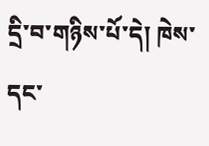དྲི་བ་གཉིས་པོ་དེ། ཁེས་དང་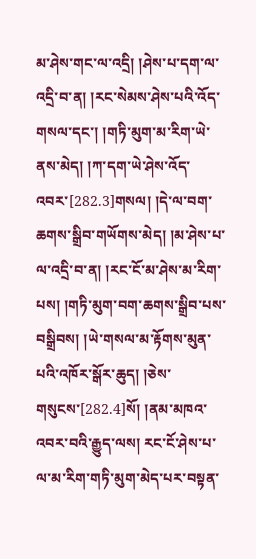མ་ཤེས་གང་ལ་འདྲི། །ཤེས་པ་དག་ལ་འདྲི་བ་ན། །རང་སེམས་ཤེས་པའི་འོད་གསལ་དང་། །གཏི་མུག་མ་རིག་ཡེ་ནས་མེད། །ཀ་དག་ཡེ་ཤེས་འོད་འབར་[282.3]གསལ། །དེ་ལ་བག་ཆགས་སྒྲིབ་གཡོགས་མེད། །མ་ཤེས་པ་ལ་འདྲི་བ་ན། །རང་ངོ་མ་ཤེས་མ་རིག་པས། །གཏི་མུག་བག་ཆགས་སྒྲིབ་པས་བསྒྲིབས། །ཡེ་གསལ་མ་རྟོགས་མུན་པའི་འཁོར་སྒོར་ཆུད། །ཅེས་གསུངས་[282.4]སོ། །ནམ་མཁའ་འབར་བའི་རྒྱུད་ལས། རང་ངོ་ཤེས་པ་ལ་མ་རིག་གཏི་མུག་མེད་པར་བསྟན་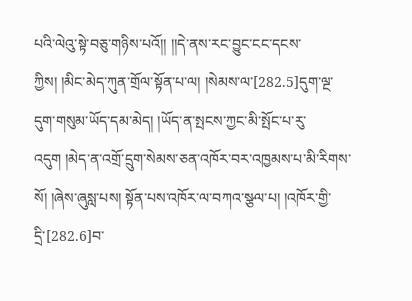པའི་ལེའུ་སྟེ་བཅུ་གཉིས་པའོ།། །།དེ་ནས་རང་བྱུང་ངང་དངས་ཀྱིས། །མིང་མེད་ཀུན་གྲོལ་སྟོན་པ་ལ། །སེམས་ལ་[282.5]དུག་ལྔ་དུག་གསུམ་ཡོད་དམ་མེད། །ཡོད་ན་སྤངས་ཀྱང་མི་སྤོང་པ་རུ་འདུག །མེད་ན་འགྲོ་དྲུག་སེམས་ཅན་འཁོར་བར་འཁྱམས་པ་མི་རིགས་སོ། །ཞེས་ཞུསླ་པས། སྟོན་པས་འཁོར་ལ་བཀའ་སྩལ་པ། །འཁོར་གྱི་དྲི་[282.6]བ་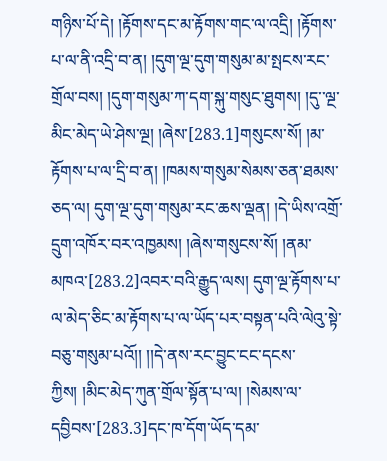གཉིས་པོ་དེ། །རྟོགས་དང་མ་རྟོགས་གང་ལ་འདྲི། །རྟོགས་པ་ལ་ནི་འདྲི་བ་ན། །དུག་ལྔ་དུག་གསུམ་མ་སྤངས་རང་གྲོལ་བས། །དུག་གསུམ་ཀ་དག་སྐུ་གསུང་ཐུགས། །དུ་་ལྔ་མིང་མེད་ཡེ་ཤེས་ལྔ། །ཞེས་[283.1]གསུངས་སོ། །མ་རྟོགས་པ་ལ་དྲི་བ་ན། །ཁམས་གསུམ་སེམས་ཅན་ཐམས་ཅད་ལ། དུག་ལྔ་དུག་གསུམ་རང་ཆས་ལྡན། །དེ་ཡིས་འགྲོ་དྲུག་འཁོར་བར་འཁྱམས། །ཞེས་གསུངས་སོ། །ནམ་མཁའ་[283.2]འབར་བའི་རྒྱུད་ལས། དུག་ལྔ་རྟོགས་པ་ལ་མེད་ཅིང་མ་རྟོགས་པ་ལ་ཡོད་པར་བསྟན་པའི་ལེའུ་སྟེ་བཅུ་གསུམ་པའོ།། །།དེ་ནས་རང་བྱུང་ངང་དངས་ཀྱིས། །མིང་མེད་ཀུན་གྲོལ་སྟོན་པ་ལ། །སེམས་ལ་དབྱིབས་[283.3]དང་ཁ་དོག་ཡོད་དམ་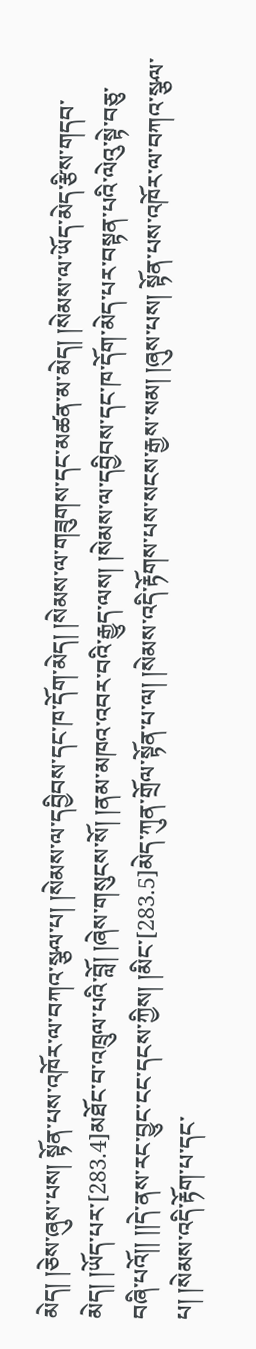མེད། །ཅེས་ཞུས་པས། སྟོན་པས་འཁོར་ལ་བཀའ་སྩལ་པ། །སེམས་ལ་དབྱིབས་དང་ཁ་དོག་མེད། །སེམས་ལ་གཟུགས་དང་མཚན་མ་མེད། །སེམས་ལ་ཡོད་མེད་རྩིས་གདབ་མེད། །ཡོད་པར་[283.4]མཐོང་བ་འཁྲུལ་པའི་བློ། །ཞེས་གསུངས་སོ། །ནམ་མཁའ་འབར་བའི་རྒྱུད་ལས། །སེམས་ལ་དབྱིབས་དང་ཁ་དོག་མེད་པར་བསྟན་པའི་ལེའུ་སྟེ་བཅུ་བཞི་པའོ།། །།དེ་ནས་རང་བྱུང་ངང་དངས་ཀྱིས། །མིང་[283.5]མེད་ཀུན་གྲོལ་སྟོན་པ་ལ། །སེམས་འདི་རྟོགས་པས་སངས་རྒྱས་སམ། །ཞུས་པས། སྟོན་པས་འཁོར་ལ་བཀའ་སྩལ་པ། །སེམས་འདི་རྟོག་པ་དང་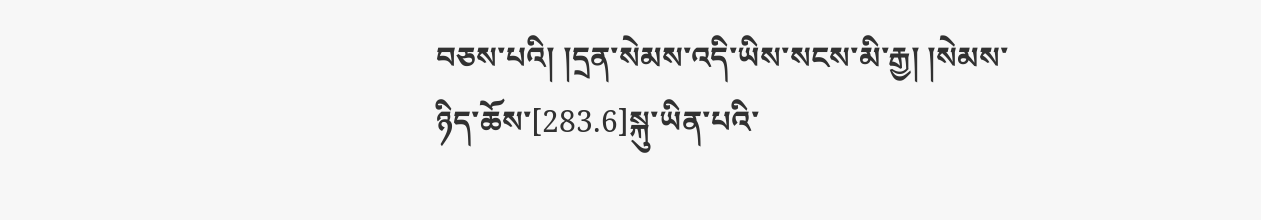བཅས་པའི། །དྲན་སེམས་འདི་ཡིས་སངས་མི་རྒྱ། །སེམས་ཉིད་ཆོས་[283.6]སྐུ་ཡིན་པའི་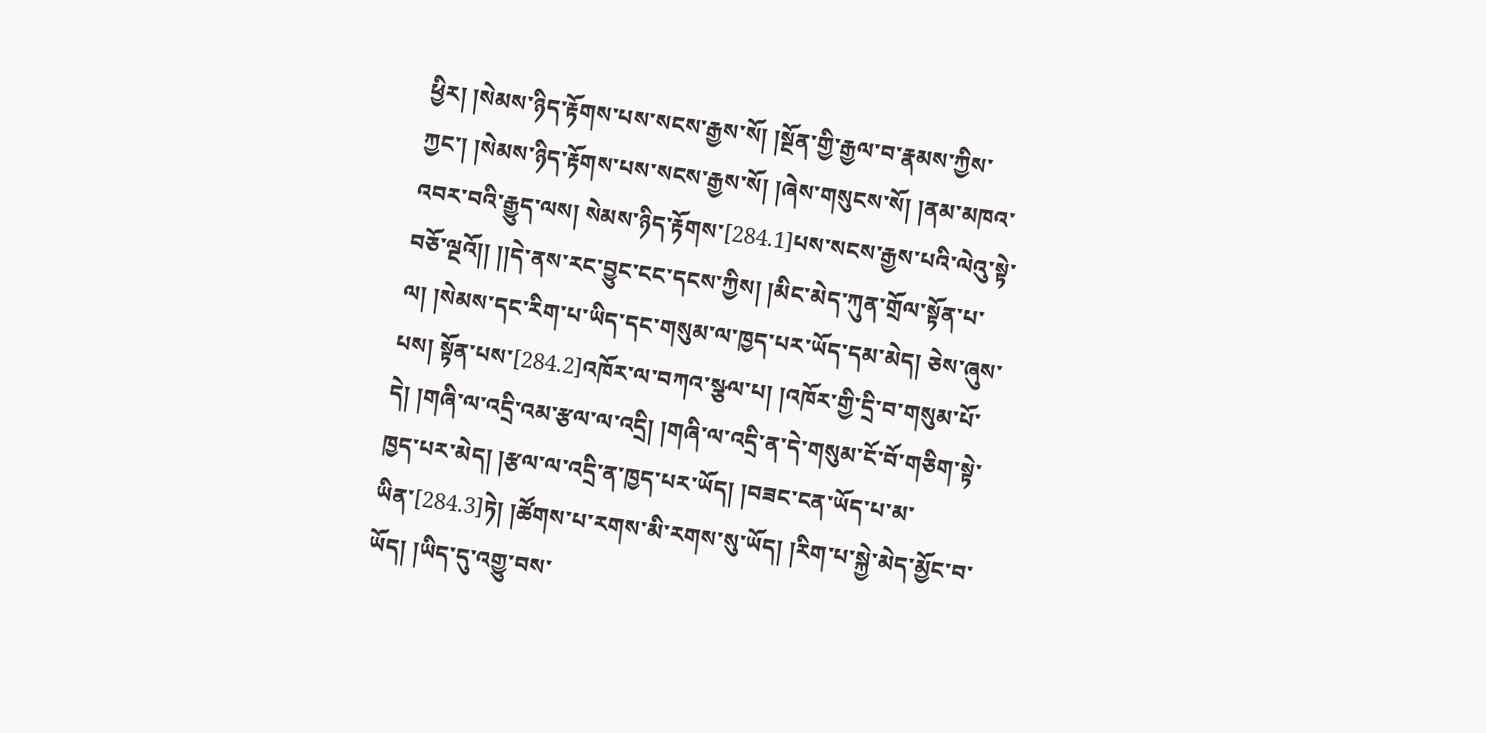ཕྱིར། །སེམས་ཉིད་རྟོགས་པས་སངས་རྒྱས་སོ། །སྔོན་གྱི་རྒྱལ་བ་རྣམས་ཀྱིས་ཀྱང་། །སེམས་ཉིད་རྟོགས་པས་སངས་རྒྱས་སོ། །ཞེས་གསུངས་སོ། །ནམ་མཁའ་འབར་བའི་རྒྱུད་ལས། སེམས་ཉིད་རྟོགས་[284.1]པས་སངས་རྒྱས་པའི་ལེའུ་སྟེ་བཅོ་ལྔའོ།། །།དེ་ནས་རང་བྱུང་ངང་དངས་ཀྱིས། །མིང་མེད་ཀུན་གྲོལ་སྟོན་པ་ལ། །སེམས་དང་རིག་པ་ཡིད་དང་གསུམ་ལ་ཁྱད་པར་ཡོད་དམ་མེད། ཅེས་ཞུས་པས། སྟོན་པས་[284.2]འཁོར་ལ་བཀའ་སྩལ་པ། །འཁོར་གྱི་དྲི་བ་གསུམ་པོ་དེ། །གཞི་ལ་འདྲི་འམ་རྩལ་ལ་འདྲི། །གཞི་ལ་འདྲི་ན་དེ་གསུམ་ངོ་བོ་གཅིག་སྟེ་ཁྱད་པར་མེད། །རྩལ་ལ་འདྲི་ན་ཁྱད་པར་ཡོད། །བཟང་ངན་ཡོད་པ་མ་ཡིན་[284.3]ཏེ། །ཚོགས་པ་རགས་མི་རགས་སུ་ཡོད། །རིག་པ་སྐྱེ་མེད་མྱོང་བ་ཡོད། །ཡིད་དུ་འགྱུ་བས་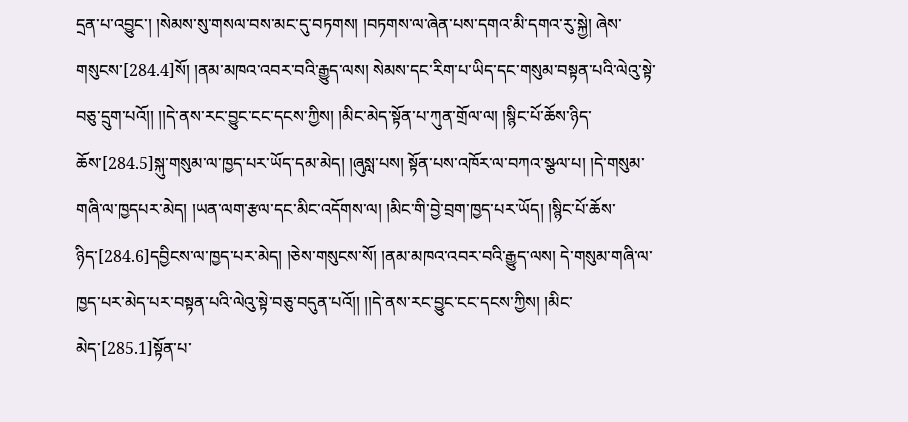དྲན་པ་འབྱུང་། །སེམས་སུ་གསལ་བས་མང་དུ་བཏགས། །བཏགས་ལ་ཞེན་པས་དགའ་མི་དགའ་རུ་སྐྱེ། ཞེས་གསུངས་[284.4]སོ། །ནམ་མཁའ་འབར་བའི་རྒྱུད་ལས། སེམས་དང་རིག་པ་ཡིད་དང་གསུམ་བསྟན་པའི་ལེའུ་སྟེ་བཅུ་དྲུག་པའོ།། །།དེ་ནས་རང་བྱུང་ངང་དངས་ཀྱིས། །མིང་མེད་སྟོན་པ་ཀུན་གྲོལ་ལ། །སྙིང་པོ་ཆོས་ཉིད་ཆོས་[284.5]སྐུ་གསུམ་ལ་ཁྱད་པར་ཡོད་དམ་མེད། །ཞུསླ་པས། སྟོན་པས་འཁོར་ལ་བཀའ་སྩལ་པ། །དེ་གསུམ་གཞི་ལ་ཁྱདཔར་མེད། །ཡན་ལག་རྩལ་དང་མིང་འདོགས་ལ། །མིང་གི་བྱེ་བྲག་ཁྱད་པར་ཡོད། །སྙིང་པོ་ཆོས་ཉིད་[284.6]དབྱིངས་ལ་ཁྱད་པར་མེད། །ཅེས་གསུངས་སོ། །ནམ་མཁའ་འབར་བའི་རྒྱུད་ལས། དེ་གསུམ་གཞི་ལ་ཁྱད་པར་མེད་པར་བསྟན་པའི་ལེའུ་སྟེ་བཅུ་བདུན་པའོ།། །།དེ་ནས་རང་བྱུང་ངང་དངས་ཀྱིས། །མིང་མེད་[285.1]སྟོན་པ་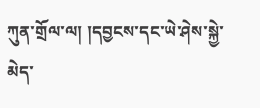ཀུན་གྲོལ་ལ། །དབྱངས་དང་ཡེ་ཤེས་སྐྱེ་མེད་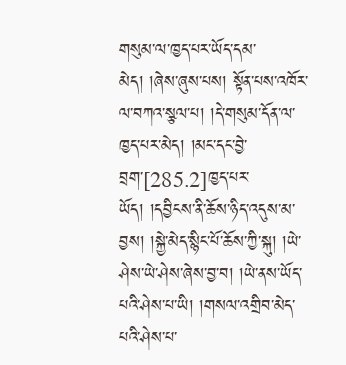གསུམ་ལ་ཁྱད་པར་ཡོད་དམ་མེད། །ཞེས་ཞུས་པས། སྟོན་པས་འཁོར་ལ་བཀའ་སྩལ་པ། །དེ་གསུམ་དོན་ལ་ཁྱད་པར་མེད། །མང་དང་བྱེ་བྲག་[285.2]ཁྱད་པར་ཡོད། །དབྱིངས་ནི་ཆོས་ཉིད་འདུས་མ་བྱས། །སྐྱེ་མེད་སྙིང་པོ་ཆོས་ཀྱི་སྐུ། །ཡེ་ཤེས་ཡེ་ཤེས་ཞེས་བྱ་བ། །ཡེ་ནས་ཡོད་པའི་ཤེས་པ་ཡི། །གསལ་འགྲིབ་མེད་པའི་ཤེས་པ་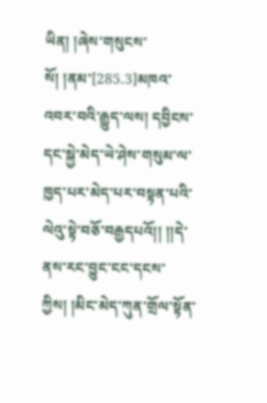ཡིན། །ཞེས་གསུངས་སོ། །ནམ་[285.3]མཁའ་འབར་བའི་རྒྱུད་ལས། དབྱིངས་དང་སྐྱེ་མེད་ཡེ་ཤེས་གསུམ་ལ་ཁྱད་པར་མེད་པར་བསྟན་པའི་ལེའུ་སྟེ་བཅོ་བརྒྱདཔའོ།། །།དེ་ནས་རང་བྱུང་ངང་དངས་ཀྱིས། །མིང་མེད་ཀུན་གྲོལ་སྟོན་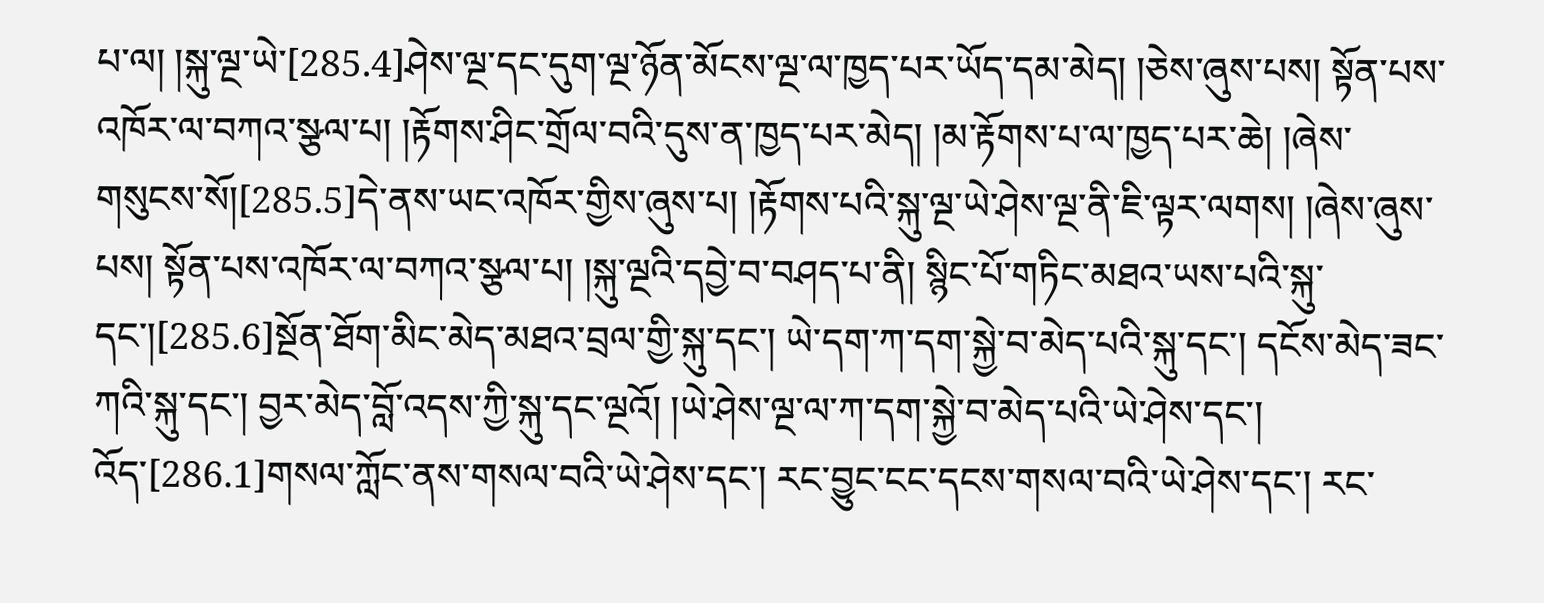པ་ལ། །སྐུ་ལྔ་ཡེ་[285.4]ཤེས་ལྔ་དང་དུག་ལྔ་ཉོན་མོངས་ལྔ་ལ་ཁྱད་པར་ཡོད་དམ་མེད། །ཅེས་ཞུས་པས། སྟོན་པས་འཁོར་ལ་བཀའ་སྩལ་པ། །རྟོགས་ཤིང་གྲོལ་བའི་དུས་ན་ཁྱད་པར་མེད། །མ་རྟོགས་པ་ལ་ཁྱད་པར་ཆེ། །ཞེས་གསུངས་སོ།[285.5]དེ་ནས་ཡང་འཁོར་གྱིས་ཞུས་པ། །རྟོགས་པའི་སྐུ་ལྔ་ཡེ་ཤེས་ལྔ་ནི་ཇི་ལྟར་ལགས། །ཞེས་ཞུས་པས། སྟོན་པས་འཁོར་ལ་བཀའ་སྩལ་པ། །སྐུ་ལྔའི་དབྱེ་བ་བཤད་པ་ནི། སྙིང་པོ་གཏིང་མཐའ་ཡས་པའི་སྐུ་དང་།[285.6]སྔོན་ཐོག་མིང་མེད་མཐའ་བྲལ་གྱི་སྐུ་དང་། ཡེ་དག་ཀ་དག་སྐྱེ་བ་མེད་པའི་སྐུ་དང་། དངོས་མེད་ཟང་ཀའི་སྐུ་དང་། བྱར་མེད་བློ་འདས་ཀྱི་སྐུ་དང་ལྔའོ། །ཡེ་ཤེས་ལྔ་ལ་ཀ་དག་སྐྱེ་བ་མེད་པའི་ཡེ་ཤེས་དང་། འོད་[286.1]གསལ་ཀློང་ནས་གསལ་བའི་ཡེ་ཤེས་དང་། རང་བྱུང་ངང་དངས་གསལ་བའི་ཡེ་ཤེས་དང་། རང་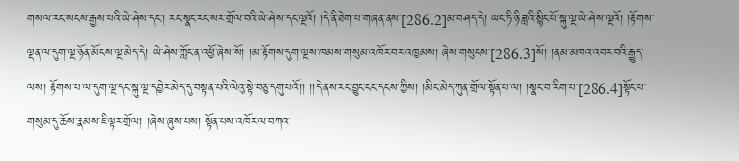གསལ་རང་སངས་རྒྱས་པའི་ཡེ་ཤེས་དང་། རང་སྣང་རང་སར་གྲོལ་བའི་ཡེ་ཤེས་དང་ལྔའོ། །དེ་ནི་ཐེག་པ་གཞན་ནས་[286.2]མ་བཤད་དེ། ཡང་ཏི་ཉི་ཟླའི་སྙིང་པོ་སྐུ་ལྔ་ཡེ་ཤེས་ལྔའོ། །རྟོགས་ལྡན་ལ་དུག་ལྔ་ཉོན་མོངས་ལྔ་མེད་དེ། ཡེ་ཤེས་ཀློང་ན་འཕྱོ་ཞེས་སོ། །མ་རྟོགས་དུག་ལྔས་ཁམས་གསུམ་འཁོར་བར་འཁྱམས། ཞེས་གསུངས་[286.3]སོ། །ནམ་མཁའ་འབར་བའི་རྒྱུད་ལས། རྟོགས་པ་ལ་དུག་ལྔ་དང་སྐུ་ལྔ་དབྱེར་མེད་དུ་བསྟན་པའི་ལེའུ་སྟེ་བཅུ་དགུ་པའོ།། །།དེ་ནས་རང་བྱུང་ངང་དངས་ཀྱིས། །མིང་མེད་ཀུན་གྲོལ་སྟོན་པ་ལ། །སྣང་བ་རིག་པ་[286.4]སྟོང་པ་གསུམ་དུ་ཆོས་རྣམས་ཇི་ལྟར་གྲོལ། །ཞེས་ཞུས་པས། སྟོན་པས་འཁོར་ལ་བཀའ་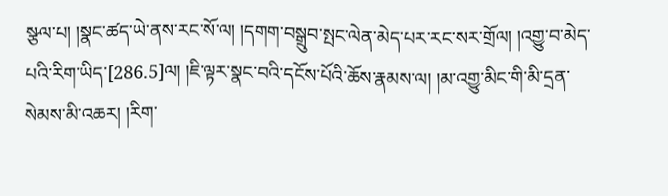སྩལ་པ། །སྣང་ཚད་ཡེ་ནས་རང་སོ་ལ། །དགག་བསྒྲུབ་སྤང་ལེན་མེད་པར་རང་སར་གྲོལ། །འགྱུ་བ་མེད་པའི་རིག་ཡིད་[286.5]ལ། །ཇི་ལྟར་སྣང་བའི་དངོས་པོའི་ཆོས་རྣམས་ལ། །མ་འགྱུ་མིང་གི་མི་དྲན་སེམས་མི་འཆར། །རིག་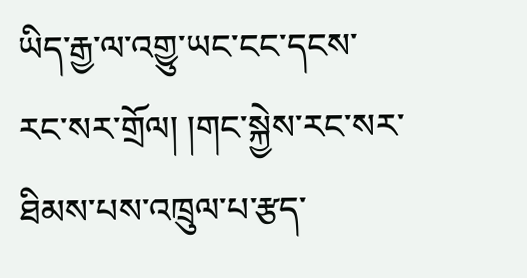ཡིད་རྒྱ་ལ་འགྱུ་ཡང་ངང་དངས་རང་སར་གྲོལ། །གང་སྐྱེས་རང་སར་ཐིམས་པས་འཁྲུལ་པ་རྩད་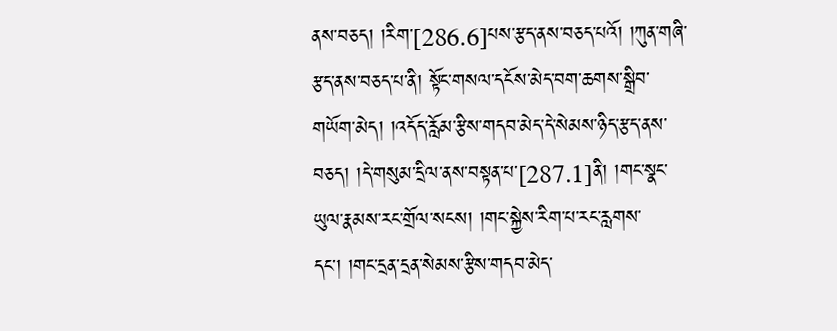ནས་བཅད། །རིག་[286.6]པས་རྩད་ནས་བཅད་པའོ། །ཀུན་གཞི་རྩད་ནས་བཅད་པ་ནི། སྟོང་གསལ་དངོས་མེད་བག་ཆགས་སྒྲིབ་གཡོག་མེད། །འདོད་རློམ་རྩིས་གདབ་མེད་དེ་སེམས་ཉིད་རྩད་ནས་བཅད། །དེ་གསུམ་དྲིལ་ནས་བསྟན་པ་[287.1]ནི། །གང་སྣང་ཡུལ་རྣམས་རང་གྲོལ་སངས། །གང་སྐྱེས་རིག་པ་རང་རླགས་དང་། །གང་དྲན་དྲན་སེམས་རྩིས་གདབ་མེད་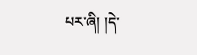པར་ཞི། །དེ་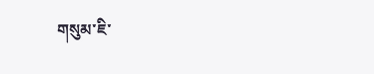གསུམ་ཇི་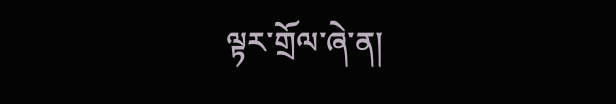ལྟར་གྲོལ་ཞེ་ན།